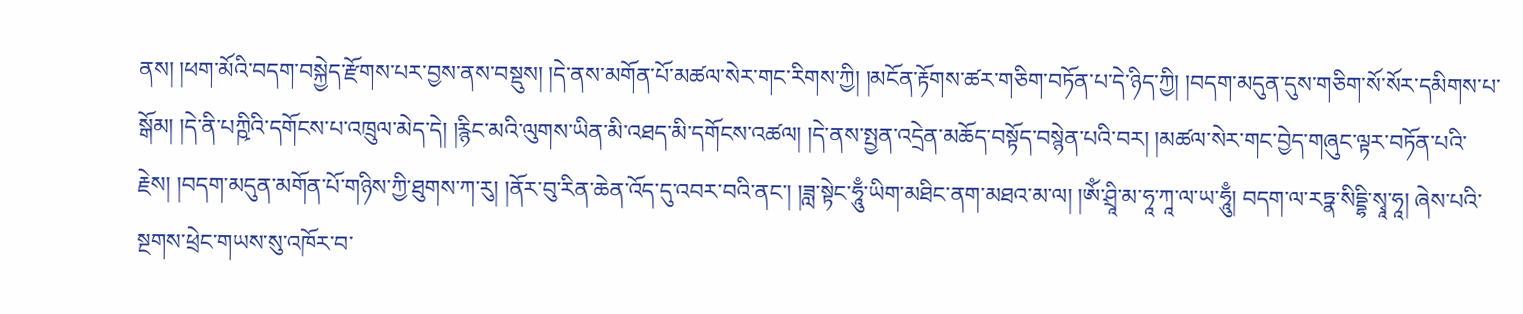ནས། །ཕག་མོའི་བདག་བསྐྱེད་རྫོགས་པར་བྱས་ནས་བསྡུས། །དེ་ནས་མགོན་པོ་མཚལ་སེར་གང་རིགས་ཀྱི། །མངོན་རྟོགས་ཚར་གཅིག་བཏོན་པ་དེ་ཉིད་ཀྱི། །བདག་མདུན་དུས་གཅིག་སོ་སོར་དམིགས་པ་སྒོམ། །དེ་ནི་པཀྵིའི་དགོངས་པ་འཁྲུལ་མེད་དེ། །རྙིང་མའི་ལུགས་ཡིན་མི་འཐད་མི་དགོངས་འཚལ། །དེ་ནས་སྤྱན་འདྲེན་མཆོད་བསྟོད་བསྙེན་པའི་བར། །མཚལ་སེར་གང་བྱེད་གཞུང་ལྟར་བཏོན་པའི་རྗེས། །བདག་མདུན་མགོན་པོ་གཉིས་ཀྱི་ཐུགས་ཀ་རུ། །ནོར་བུ་རིན་ཆེན་འོད་དུ་འབར་བའི་ནང་། །ཟླ་སྟེང་ཧཱུྃ་ཡིག་མཐིང་ནག་མཐའ་མ་ལ། །ཨོཾ་ཤྲཱི་མ་ཧཱ་ཀཱ་ལ་ཡ་ཧཱུྃ། བདག་ལ་རཏྣ་སིདྡྷི་སྭཱ་ཧཱ། ཞེས་པའི་སྔགས་ཕྲེང་གཡས་སུ་འཁོར་བ་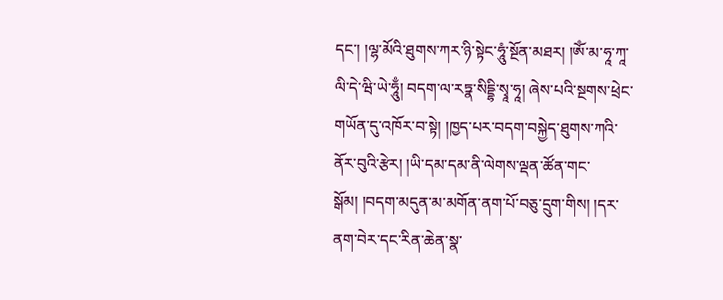དང་། །ལྷ་མོའི་ཐུགས་ཀར་ཉི་སྟེང་ཧཱུཾ་སྔོན་མཐར། །ཨོཾ་མ་ཧཱ་ཀཱ་ལི་དེ་ཝི་ཡེ་ཧཱུྃ། བདག་ལ་རཏྣ་སིདྡྷི་སྭཱ་ཧཱ། ཞེས་པའི་སྔགས་ཕྲེང་གཡོན་དུ་འཁོར་བ་སྟེ། །ཁྱད་པར་བདག་བསྐྱེད་ཐུགས་ཀའི་ནོར་བུའི་རྩེར། །ཡི་དམ་དམ་ནི་ལེགས་ལྡན་ཚོན་གང་སྒོམ། །བདག་མདུན་མ་མགོན་ནག་པོ་བཅུ་དྲུག་གིས། །དར་ནག་བེར་དང་རིན་ཆེན་སྣ་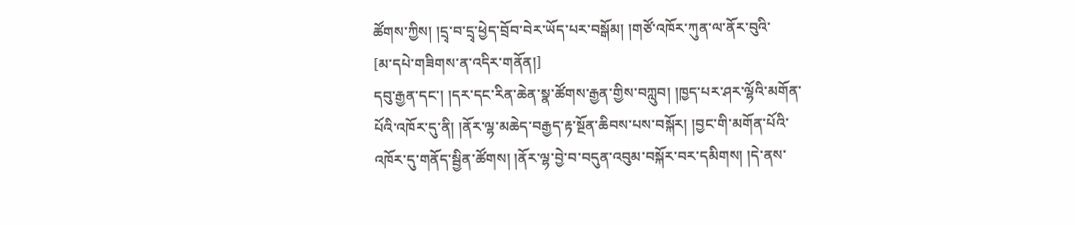ཚོགས་ཀྱིས། །དྲྭ་བ་དྲྭ་ཕྱེད་བྲོབ་བེར་ཡོད་པར་བསྒོམ། །གཙོ་འཁོར་ཀུན་ལ་ནོར་བུའི་
[མ་དཔེ་གཟིགས་ན་འདིར་གནོན།]
དབུ་རྒྱན་དང་། །དར་དང་རིན་ཆེན་སྣ་ཚོགས་རྒྱན་གྱིས་བཀླུབ། །ཁྱད་པར་ཤར་ལྷོའི་མགོན་པོའི་འཁོར་དུ་ནི། །ནོར་ལྷ་མཆེད་བརྒྱད་རྟ་སྔོན་ཆིབས་པས་བསྐོར། །བྱང་གི་མགོན་པོའི་འཁོར་དུ་གནོད་སྦྱིན་ཚོགས། །ནོར་ལྷ་བྱེ་བ་བདུན་འབུམ་བསྐོར་བར་དམིགས། །དེ་ནས་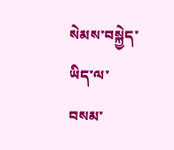སེམས་བསྐྱེད་ཡིད་ལ་བསམ་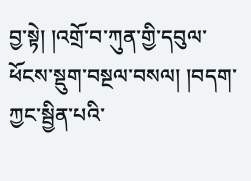བྱ་སྟེ། །འགྲོ་བ་ཀུན་གྱི་དབུལ་ཕོངས་སྡུག་བསྔལ་བསལ། །བདག་ཀྱང་སྦྱིན་པའི་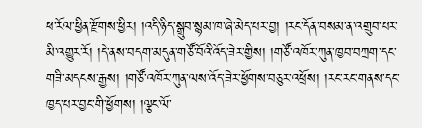ཕ་རོལ་ཕྱིན་རྫོགས་ཕྱིར། །འདི་ཉིད་སྒྲུབ་སྙམ་ཁ་ཞེ་མེད་པར་བྱ། །རང་དོན་བསམ་ན་འགྲུབ་པར་མི་འགྱུར་རོ། །དེ་ནས་བདག་མདུན་གཙོ་བོའི་འོད་ཟེར་གྱིས། །གཙོ་འཁོར་ཀུན་ཁྱབ་བཀྲག་དང་གཟི་མདངས་རྒྱས། །གཙོ་འཁོར་ཀུན་ལས་འོད་ཟེར་ཕྱོགས་བཅུར་འཕྲོས། །རང་རང་གནས་དང་ཁྱད་པར་བྱང་གི་ཕྱོགས། །ལྕང་ལོ་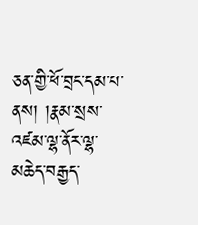ཅན་གྱི་ཕོ་བྲང་དམ་པ་ནས། །རྣམ་སྲས་འཛམ་ལྷ་ནོར་ལྷ་མཆེད་བརྒྱད་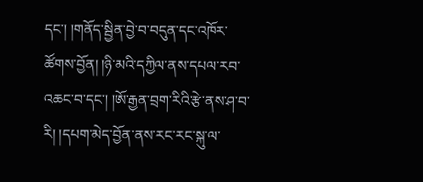དང་། །གནོད་སྦྱིན་བྱེ་བ་བདུན་དང་འཁོར་ཚོགས་བྱོན། །ཉི་མའི་དཀྱིལ་ནས་དཔལ་རབ་འཆང་བ་དང་། །ཨོ་རྒྱན་བྲག་རིའི་རྩེ་ནས་ཤ་བ་རི། །དཔག་མེད་བྱོན་ནས་རང་རང་སྐུ་ལ་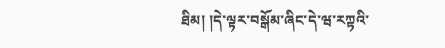ཐིམ། །དེ་ལྟར་བསྒོམ་ཞིང་དེ་ཝ་རཀྟའི་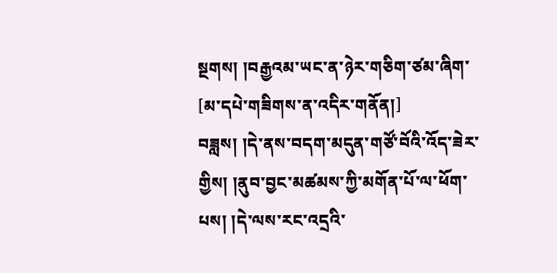སྔགས། །བརྒྱའམ་ཡང་ན་ཉེར་གཅིག་ཙམ་ཞིག་
[མ་དཔེ་གཟིགས་ན་འདིར་གནོན།]
བཟླས། །དེ་ནས་བདག་མདུན་གཙོ་བོའི་འོད་ཟེར་གྱིས། །ནུབ་བྱང་མཚམས་ཀྱི་མགོན་པོ་ལ་ཕོག་པས། །དེ་ལས་རང་འདྲའི་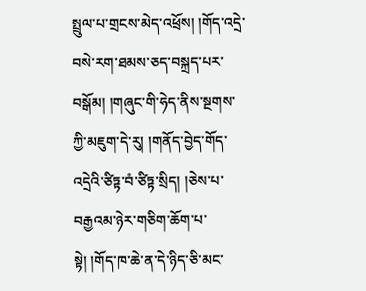སྤྲུལ་པ་གྲངས་མེད་འཕྲོས། །གོད་འདྲེ་བསེ་རག་ཐམས་ཅད་བསྐྲད་པར་བསྒོམ། །གཞུང་གི་ཧེད་ནིས་སྔགས་ཀྱི་མཇུག་དེ་རུ། །གནོད་བྱེད་གོད་འདྲེའི་ཙིཏྟ་བཾ་ཙིཏྟ་སྲིད། །ཅེས་པ་བརྒྱའམ་ཉེར་གཅིག་ཆོག་པ་སྟེ། །གོད་ཁ་ཆེ་ན་དེ་ཉིད་ཅི་མང་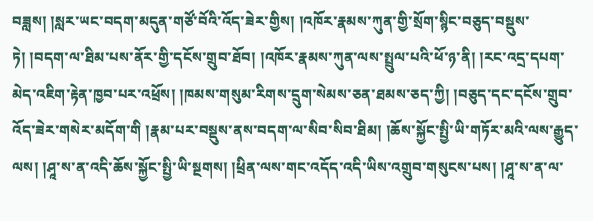བཟླས། །སླར་ཡང་བདག་མདུན་གཙོ་བོའི་འོད་ཟེར་གྱིས། །འཁོར་རྣམས་ཀུན་གྱི་སྲོག་སྙིང་བཅུད་བསྡུས་ཏེ། །བདག་ལ་ཐིམ་པས་ནོར་གྱི་དངོས་གྲུབ་ཐོབ། །འཁོར་རྣམས་ཀུན་ལས་སྤྲུལ་པའི་ཕོ་ཉ་ནི། །རང་འདྲ་དཔག་མེད་འཇིག་རྟེན་ཁྱབ་པར་འཕྲོས། །ཁམས་གསུམ་རིགས་དྲུག་སེམས་ཅན་ཐམས་ཅད་ཀྱི། །བཅུད་དང་དངོས་གྲུབ་འོད་ཟེར་གསེར་མདོག་གི །རྣམ་པར་བསྡུས་ནས་བདག་ལ་སིབ་སིབ་ཐིམ། །ཆོས་སྐྱོང་སྤྱི་ཡི་གཏོར་མའི་ལས་རྒྱུད་ལས། །ཤཱ་ས་ན་འདི་ཆོས་སྐྱོང་སྤྱི་ཡི་སྔགས། །ཕྲིན་ལས་གང་འདོད་འདི་ཡིས་འགྲུབ་གསུངས་པས། །ཤཱ་ས་ན་ལ་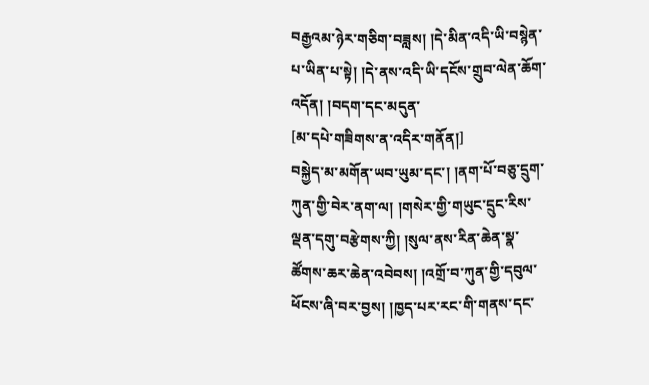བརྒྱའམ་ཉེར་གཅིག་བཟླས། །དེ་མིན་འདི་ཡི་བསྙེན་པ་ཡིན་པ་སྟེ། །དེ་ནས་འདི་ཡི་དངོས་གྲུབ་ལེན་ཆོག་འདོན། །བདག་དང་མདུན་
[མ་དཔེ་གཟིགས་ན་འདིར་གནོན།]
བསྐྱེད་མ་མགོན་ཡབ་ཡུམ་དང་། །ནག་པོ་བཅུ་དྲུག་ཀུན་གྱི་བེར་ནག་ལ། །གསེར་གྱི་གཡུང་དྲུང་རིས་ལྡན་དགུ་བརྩེགས་ཀྱི། །སུལ་ནས་རིན་ཆེན་སྣ་ཚོགས་ཆར་ཆེན་འབེབས། །འགྲོ་བ་ཀུན་གྱི་དབུལ་ཕོངས་ཞི་བར་བྱས། །ཁྱད་པར་རང་གི་གནས་དང་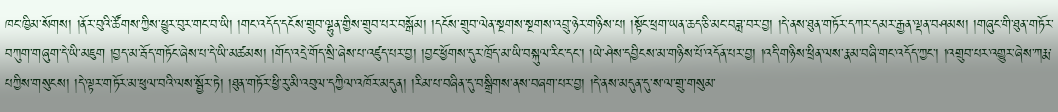ཁང་ཁྱིམ་སོགས། །ནོར་བུའི་ཚོགས་ཀྱིས་ཕྱུར་བུར་གང་བ་ཡི། །གང་འདོད་དངོས་གྲུབ་ལྷུན་གྱིས་གྲུབ་པར་བསྒོམ། །དངོས་གྲུབ་ལེན་སྔགས་སྔགས་འབྲུ་ཉེར་གཉིས་པ། །སྟོང་ཕྲག་ཡན་ཆད་ཅི་མང་བཟླ་བར་བྱ། །དེ་ནས་ཐུན་གཏོར་དཀར་དམར་རྒྱན་ལྡན་བཤམས། །གཞུང་གི་ཐུན་གཏོར་བཀུག་གཞུག་དེ་ཡི་མཇུག །བྱད་མ་རྦོད་གཏོང་ཞེས་པ་དེ་ཡི་མཚམས། །གོད་འདྲེ་གོད་སྲི་ཞེས་པ་འཛུད་པར་བྱ། །བྱང་ཕྱོགས་དུར་ཁྲོད་མ་ཡི་བསྐུལ་རིང་དང་། །ཡེ་ཤེས་དབྱིངས་མ་གཉིས་པོ་འདོན་པར་བྱ། །འདི་གཉིས་ཕྲིན་ལས་རྣམ་བཞི་གང་འདོད་ཀྱང་། །འགྲུབ་པར་འགྱུར་ཞེས་ཀརྨ་པཀྱིས་གསུངས། །དེ་ལྟར་གཏོར་མ་ཕུལ་བའི་ལས་སྦྱོར་ཏེ། །ཐུན་གཏོར་ཕྱི་རུ་མི་འབུལ་དཀྱིལ་འཁོར་མདུན། །རིམ་པ་བཞིན་དུ་བསྒྲིགས་ནས་བཞག་པར་བྱ། །དེ་ནས་མདུན་དུ་ས་ལ་གྲུ་གསུམ་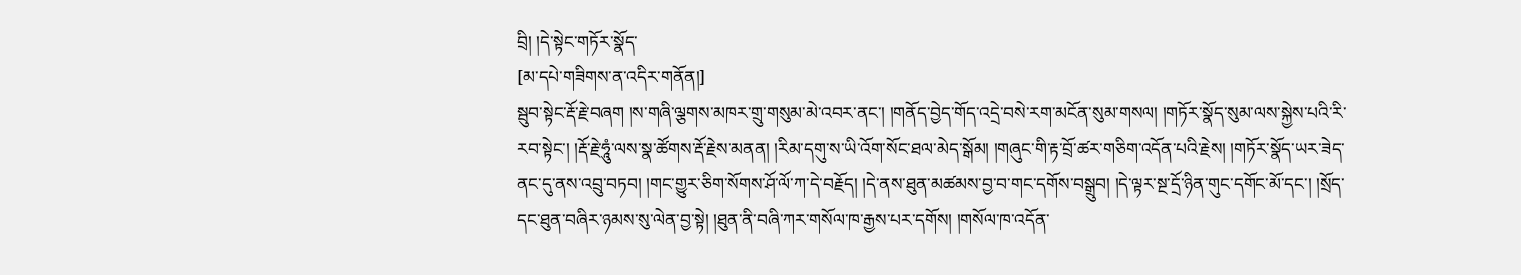བྲི། །དེ་སྟེང་གཏོར་སྣོད་
[མ་དཔེ་གཟིགས་ན་འདིར་གནོན།]
སྦུབ་སྟེང་རྡོ་རྗེ་བཞག །ས་གཞི་ལྕགས་མཁར་གྲུ་གསུམ་མེ་འབར་ནང་། །གནོད་བྱེད་གོད་འདྲེ་བསེ་རག་མངོན་སུམ་གསལ། །གཏོར་སྣོད་སུམ་ལས་སྐྱེས་པའི་རི་རབ་སྟེང་། །རྡོ་རྗེ་ཧཱུཾ་ལས་སྣ་ཚོགས་རྡོ་རྗེས་མནན། །རིམ་དགུ་ས་ཡི་འོག་སོང་ཐལ་མེད་སྒོམ། །གཞུང་གི་རྟ་བྲོ་ཚར་གཅིག་འདོན་པའི་རྗེས། །གཏོར་སྣོད་ཡར་ཟེད་ནང་དུ་ནས་འབྲུ་བཏབ། །གང་གྱུར་ཅིག་སོགས་ཤོ་ལོ་ཀ་དེ་བརྗོད། །དེ་ནས་ཐུན་མཚམས་བྱ་བ་གང་དགོས་བསྒྲུབ། །དེ་ལྟར་སྔ་དྲོ་ཉིན་གུང་དགོང་མོ་དང་། །སྲོད་དང་ཐུན་བཞིར་ཉམས་སུ་ལེན་བྱ་སྟེ། །ཐུན་ནི་བཞི་ཀར་གསོལ་ཁ་རྒྱས་པར་དགོས། །གསོལ་ཁ་འདོན་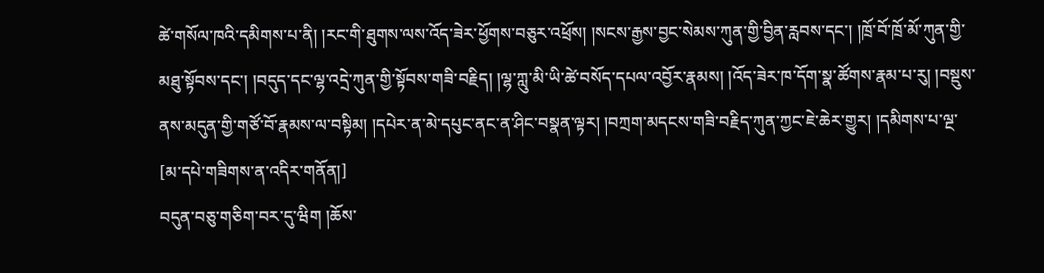ཚེ་གསོལ་ཁའི་དམིགས་པ་ནི། །རང་གི་ཐུགས་ལས་འོད་ཟེར་ཕྱོགས་བཅུར་འཕྲོས། །སངས་རྒྱས་བྱང་སེམས་ཀུན་གྱི་བྱིན་རླབས་དང་། །ཁྲོ་བོ་ཁྲོ་མོ་ཀུན་གྱི་མཐུ་སྟོབས་དང་། །བདུད་དང་ལྷ་འདྲེ་ཀུན་གྱི་སྟོབས་གཟི་བརྗིད། །ལྷ་ཀླུ་མི་ཡི་ཚེ་བསོད་དཔལ་འབྱོར་རྣམས། །འོད་ཟེར་ཁ་དོག་སྣ་ཚོགས་རྣམ་པ་རུ། །བསྡུས་ནས་མདུན་གྱི་གཙོ་བོ་རྣམས་ལ་བསྟིམ། །དཔེར་ན་མེ་དཔུང་ནང་ན་ཤིང་བསྣན་ལྟར། །བཀྲག་མདངས་གཟི་བརྗིད་ཀུན་ཀྱང་ཇེ་ཆེར་གྱུར། །དམིགས་པ་ལྔ་
[མ་དཔེ་གཟིགས་ན་འདིར་གནོན།]
བདུན་བཅུ་གཅིག་བར་དུ་ཝིག །ཆོས་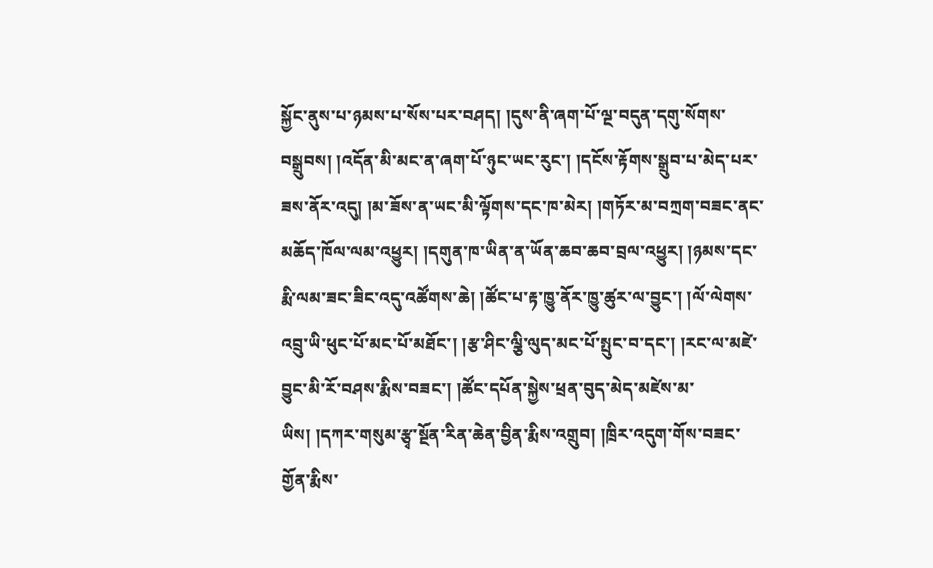སྐྱོང་ནུས་པ་ཉམས་པ་སོས་པར་བཤད། །དུས་ནི་ཞག་པོ་ལྔ་བདུན་དགུ་སོགས་བསྒྲུབས། །འདོན་མི་མང་ན་ཞག་པོ་ཉུང་ཡང་རུང་། །དངོས་རྟོགས་སྒྲུབ་པ་མེད་པར་ཟས་ནོར་འདུ། །མ་ཟོས་ན་ཡང་མི་ལྟོགས་དང་ཁ་མེར། །གཏོར་མ་བཀྲག་བཟང་ནང་མཆོད་ཁོལ་ལམ་འཕྱུར། །དགུན་ཁ་ཡིན་ན་ཡོན་ཆབ་ཆབ་བྲལ་འཕྱུར། །ཉམས་དང་རྨི་ལམ་ཟང་ཟིང་འདུ་འཚོགས་ཆེ། །ཚོང་པ་རྟ་ཁྱུ་ནོར་ཁྱུ་ཚུར་ལ་བྱུང་། །ལོ་ལེགས་འབྲུ་ཡི་ཕུང་པོ་མང་པོ་མཐོང་། །རྩ་ཤིང་ལྕི་ལུད་མང་པོ་སྤུང་བ་དང་། །རང་ལ་མཛེ་བྱུང་མི་རོ་བཤས་རྨིས་བཟང་། །ཚོང་དཔོན་སྐྱེས་ཕྲན་བུད་མེད་མཛེས་མ་ཡིས། །དཀར་གསུམ་རྩྭ་སྔོན་རིན་ཆེན་བྱིན་རྨིས་འགྲུབ། །ཁྲིར་འདུག་གོས་བཟང་གྱོན་རྨིས་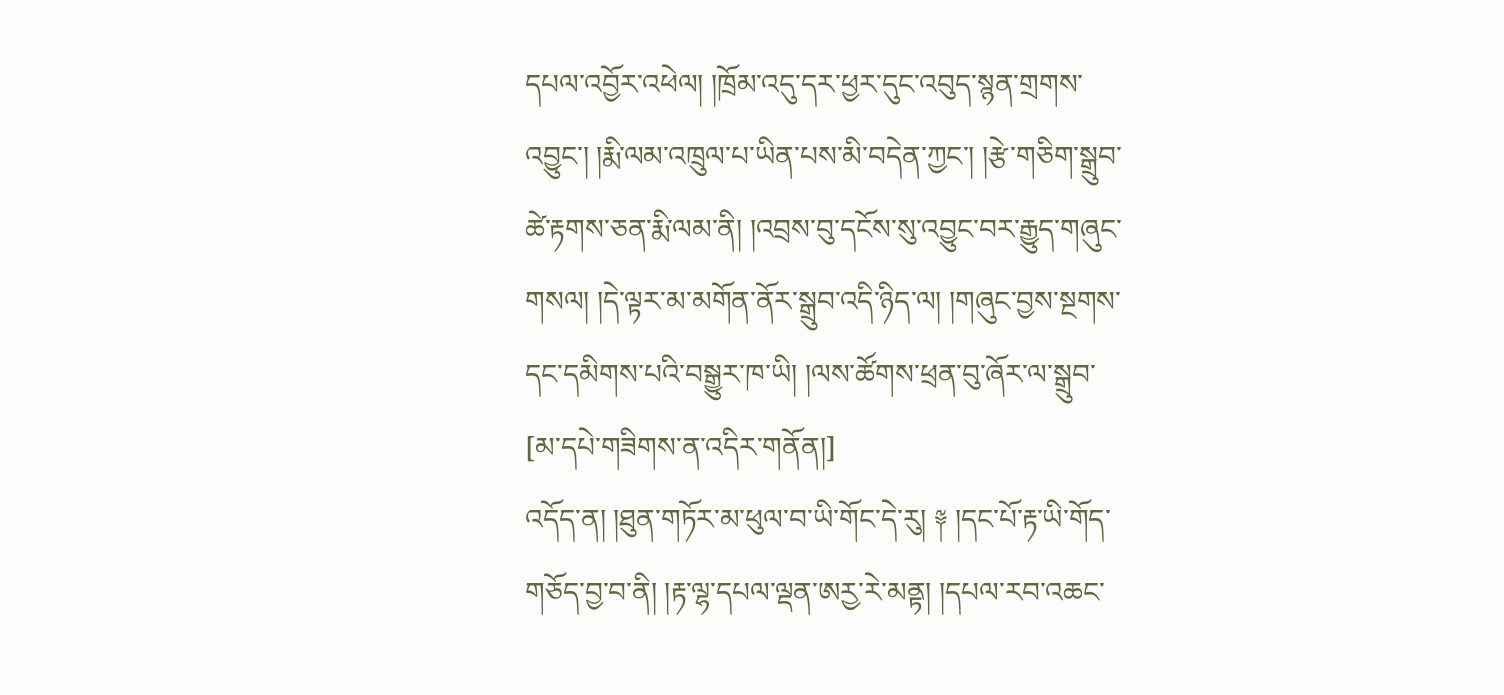དཔལ་འབྱོར་འཕེལ། །ཁྲོམ་འདུ་དར་ཕྱར་དུང་འབུད་སྙན་གྲགས་འབྱུང་། །རྨི་ལམ་འཁྲུལ་པ་ཡིན་པས་མི་བདེན་ཀྱང་། །རྩེ་གཅིག་སྒྲུབ་ཚེ་རྟགས་ཅན་རྨི་ལམ་ནི། །འབྲས་བུ་དངོས་སུ་འབྱུང་བར་རྒྱུད་གཞུང་གསལ། །དེ་ལྟར་མ་མགོན་ནོར་སྒྲུབ་འདི་ཉིད་ལ། །གཞུང་བྱས་སྔགས་དང་དམིགས་པའི་བསྒྱུར་ཁ་ཡི། །ལས་ཚོགས་ཕྲན་བུ་ཞོར་ལ་སྒྲུབ་
[མ་དཔེ་གཟིགས་ན་འདིར་གནོན།]
འདོད་ན། །ཐུན་གཏོར་མ་ཕུལ་བ་ཡི་གོང་དེ་རུ། ༈ །དང་པོ་རྟ་ཡི་གོད་གཅོད་བྱ་བ་ནི། །རྟ་ལྷ་དཔལ་ལྡན་ཨརྱ་རེ་མནྟ། །དཔལ་རབ་འཆང་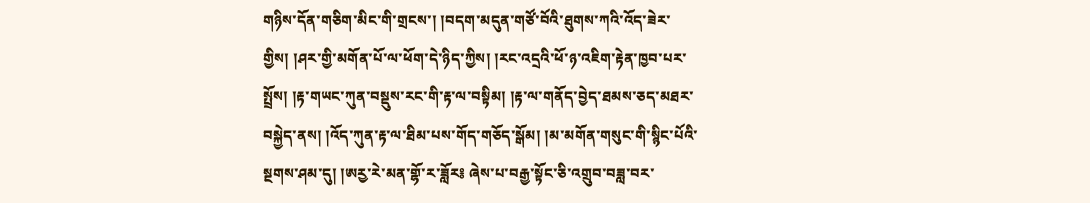གཉིས་དོན་གཅིག་མིང་གི་གྲངས་། །བདག་མདུན་གཙོ་བོའི་ཐུགས་ཀའི་འོད་ཟེར་གྱིས། །ཤར་གྱི་མགོན་པོ་ལ་ཕོག་དེ་ཉིད་ཀྱིས། །རང་འདྲའི་ཕོ་ཉ་འཇིག་རྟེན་ཁྱབ་པར་སྤྲོས། །རྟ་གཡང་ཀུན་བསྡུས་རང་གི་རྟ་ལ་བསྟིམ། །རྟ་ལ་གནོད་བྱེད་ཐམས་ཅད་མཐར་བསྐྱེད་ནས། །འོད་ཀུན་རྟ་ལ་ཐིམ་པས་གོད་གཅོད་སྒོམ། །མ་མགོན་གསུང་གི་སྙིང་པོའི་སྔགས་ཤམ་དུ། །ཨརྱ་རེ་མན་གྷོ་ར་ཟློར༔ ཞེས་པ་བརྒྱ་སྟོང་ཅི་འགྲུབ་བཟླ་བར་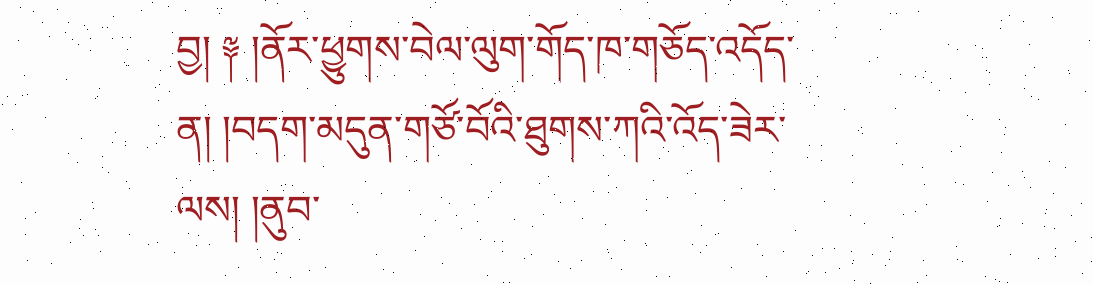བྱ། ༈ །ནོར་ཕྱུགས་བེལ་ལུག་གོད་ཁ་གཅོད་འདོད་ན། །བདག་མདུན་གཙོ་བོའི་ཐུགས་ཀའི་འོད་ཟེར་ལས། །ནུབ་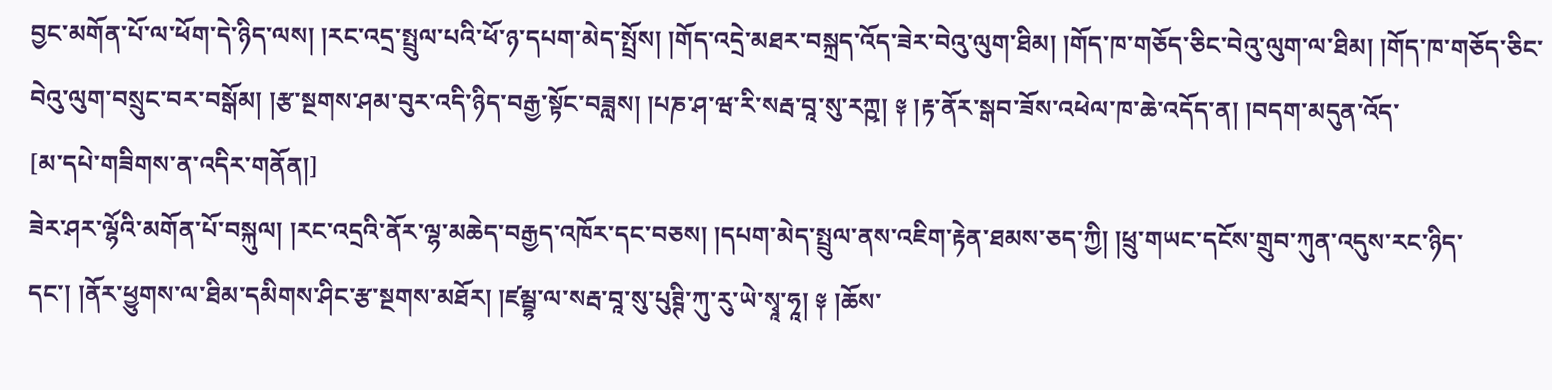བྱང་མགོན་པོ་ལ་ཕོག་དེ་ཉིད་ལས། །རང་འདྲ་སྤྲུལ་པའི་ཕོ་ཉ་དཔག་མེད་སྤྲོས། །གོད་འདྲེ་མཐར་བསྐྲད་འོད་ཟེར་བེའུ་ལུག་ཐིམ། །གོད་ཁ་གཅོད་ཅིང་བེའུ་ལུག་ལ་ཐིམ། །གོད་ཁ་གཅོད་ཅིང་བེའུ་ལུག་བསྲུང་བར་བསྒོམ། །རྩ་སྔགས་ཤམ་བུར་འདི་ཉིད་བརྒྱ་སྟོང་བཟླས། །པཎ་ཤ་ཝ་རི་སརྦ་བཱ་སུ་རཀྵ། ༈ །རྟ་ནོར་སྒབ་ཟོས་འཕེལ་ཁ་ཆེ་འདོད་ན། །བདག་མདུན་འོད་
[མ་དཔེ་གཟིགས་ན་འདིར་གནོན།]
ཟེར་ཤར་ལྷོའི་མགོན་པོ་བསྐུལ། །རང་འདྲའི་ནོར་ལྷ་མཆེད་བརྒྱད་འཁོར་དང་བཅས། །དཔག་མེད་སྤྲུལ་ནས་འཇིག་རྟེན་ཐམས་ཅད་ཀྱི། །ཕྲུ་གཡང་དངོས་གྲུབ་ཀུན་འདུས་རང་ཉིད་དང་། །ནོར་ཕྱུགས་ལ་ཐིམ་དམིགས་ཤིང་རྩ་སྔགས་མཐོར། །ཛམྦྷ་ལ་སརྦ་བཱ་སུ་པུཊྚི་ཀུ་རུ་ཡེ་སྭཱ་ཧཱ། ༈ །ཆོས་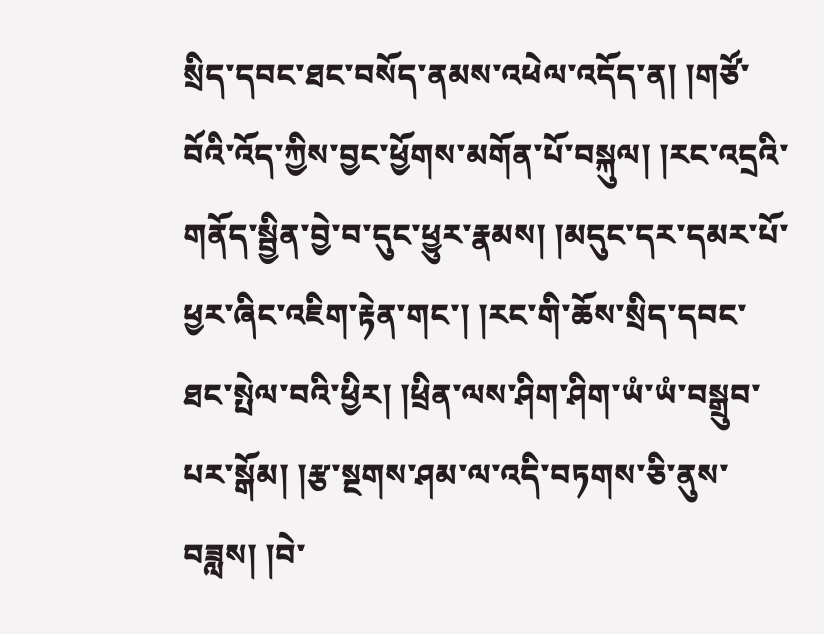སྲིད་དབང་ཐང་བསོད་ནམས་འཕེལ་འདོད་ན། །གཙོ་བོའི་འོད་ཀྱིས་བྱང་ཕྱོགས་མགོན་པོ་བསྐུལ། །རང་འདྲའི་གནོད་སྦྱིན་བྱེ་བ་དུང་ཕྱུར་རྣམས། །མདུང་དར་དམར་པོ་ཕྱར་ཞིང་འཇིག་རྟེན་གང་། །རང་གི་ཆོས་སྲིད་དབང་ཐང་སྤེལ་བའི་ཕྱིར། །ཕྲིན་ལས་ཤིག་ཤིག་ཡཾ་ཡཾ་བསྒྲུབ་པར་སྒོམ། །རྩ་སྔགས་ཤམ་ལ་འདི་བཏགས་ཅི་ནུས་བཟླས། །བེ་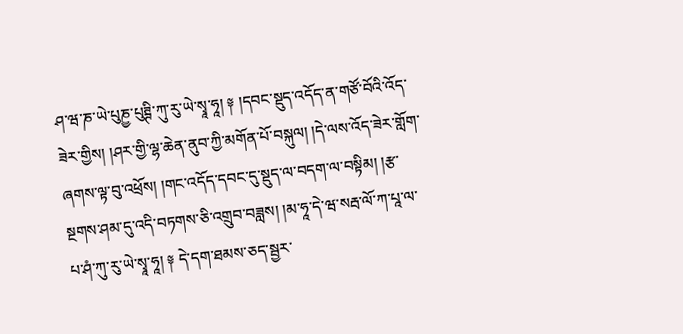ཤ་ཝ་ཎ་ཡེ་པུཎྱ་པུཊྚི་ཀུ་རུ་ཡེ་སྭཱ་ཧཱ། ༈ །དབང་སྡུད་འདོད་ན་གཙོ་བོའི་འོད་ཟེར་གྱིས། །ཤར་གྱི་ལྷ་ཆེན་ནུབ་ཀྱི་མགོན་པོ་བསྐུལ། །དེ་ལས་འོད་ཟེར་གློག་ཞགས་ལྟ་བུ་འཕྲོས། །གང་འདོད་དབང་དུ་སྡུད་ལ་བདག་ལ་བསྟིམ། །རྩ་སྔགས་ཤམ་དུ་འདི་བཏགས་ཅི་འགྲུབ་བཟླས། །མ་ཧཱ་དེ་ཝ་སརྦ་ལོ་ཀ་པཱ་ལ་པ་ཤཾ་ཀུ་རུ་ཡེ་སྭཱ་ཧཱ། ༈ དེ་དག་ཐམས་ཅད་སྦྱར་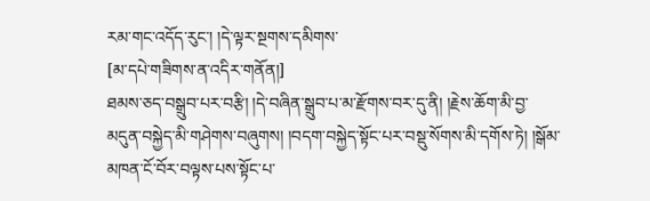རམ་གང་འདོད་རུང་། །དེ་ལྟར་སྔགས་དམིགས་
[མ་དཔེ་གཟིགས་ན་འདིར་གནོན།]
ཐམས་ཅད་བསྒྲུབ་པར་བརྩི། །དེ་བཞིན་སྒྲུབ་པ་མ་རྫོགས་བར་དུ་ནི། །རྗེས་ཆོག་མི་བྱ་མདུན་བསྐྱེད་མི་གཤེགས་བཞུགས། །བདག་བསྐྱེད་སྟོང་པར་བསྡུ་སོགས་མི་དགོས་ཏེ། །སྒོམ་མཁན་ངོ་བོར་བལྟས་པས་སྟོང་པ་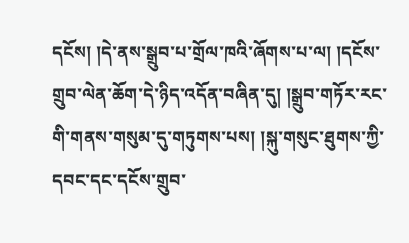དངོས། །དེ་ནས་སྒྲུབ་པ་གྲོལ་ཁའི་ཞོགས་པ་ལ། །དངོས་གྲུབ་ལེན་ཆོག་དེ་ཉིད་འདོན་བཞིན་དུ། །སྒྲུབ་གཏོར་རང་གི་གནས་གསུམ་དུ་གཏུགས་པས། །སྐུ་གསུང་ཐུགས་ཀྱི་དབང་དང་དངོས་གྲུབ་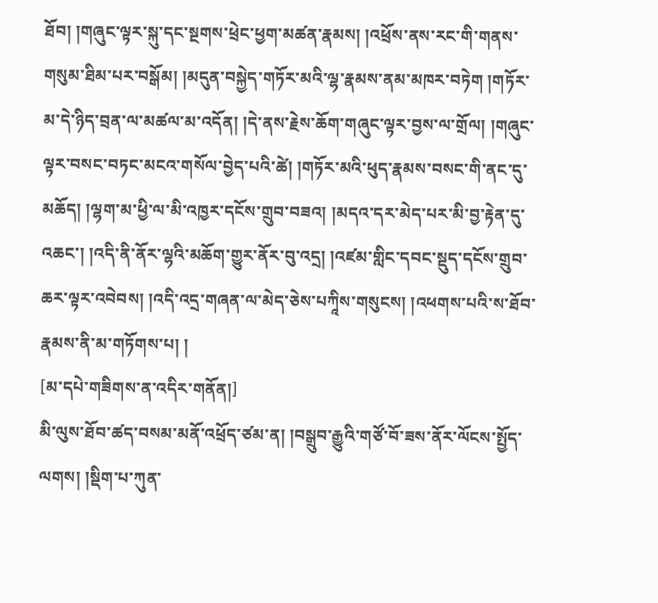ཐོབ། །གཞུང་ལྟར་སྐུ་དང་སྔགས་ཕྲེང་ཕྱག་མཚན་རྣམས། །འཕྲོས་ནས་རང་གི་གནས་གསུམ་ཐིམ་པར་བསྒོམ། །མདུན་བསྐྱེད་གཏོར་མའི་ལྷ་རྣམས་ནམ་མཁར་བཏེག །གཏོར་མ་དེ་ཉིད་བྲན་ལ་མཚལ་མ་འདོན། །དེ་ནས་རྗེས་ཆོག་གཞུང་ལྟར་བྱས་ལ་གྲོལ། །གཞུང་ལྟར་བསང་བཏང་མངའ་གསོལ་བྱེད་པའི་ཚེ། །གཏོར་མའི་ཕུད་རྣམས་བསང་གི་ནང་དུ་མཆོད། །ལྷག་མ་ཕྱི་ལ་མི་འཁྱར་དངོས་གྲུབ་བཟའ། །མདའ་དར་མེད་པར་མི་བྱ་རྟེན་དུ་འཆང་། །འདི་ནི་ནོར་ལྷའི་མཆོག་གྱུར་ནོར་བུ་འདྲ། །འཛམ་གླིང་དབང་སྡུད་དངོས་གྲུབ་ཆར་ལྟར་འབེབས། །འདི་འདྲ་གཞན་ལ་མེད་ཅེས་པཀཱིས་གསུངས། །འཕགས་པའི་ས་ཐོབ་རྣམས་ནི་མ་གཏོགས་པ། །
[མ་དཔེ་གཟིགས་ན་འདིར་གནོན།]
མི་ལུས་ཐོབ་ཚད་བསམ་མནོ་འཕྲོད་ཙམ་ན། །བསྒྲུབ་རྒྱུའི་གཙོ་བོ་ཟས་ནོར་ལོངས་སྤྱོད་ལགས། །སྡིག་པ་ཀུན་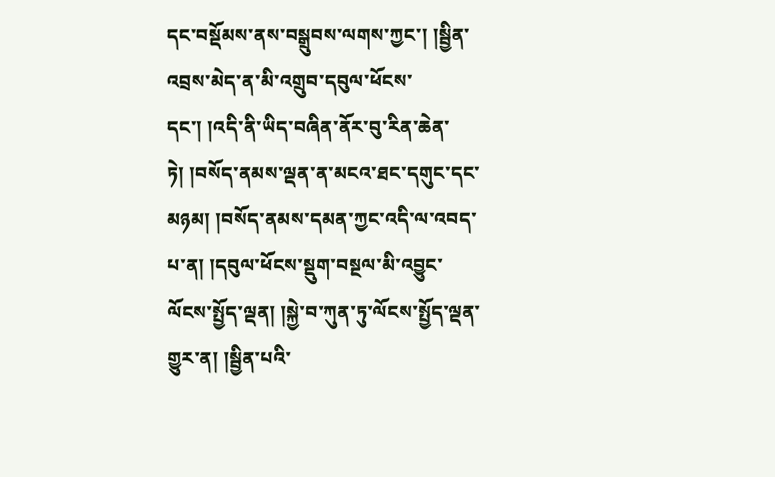དང་བསྡོམས་ནས་བསྒྲུབས་ལགས་ཀྱང་། །སྦྱིན་འབྲས་མེད་ན་མི་འགྲུབ་དབུལ་ཕོངས་དང་། །འདི་ནི་ཡིད་བཞིན་ནོར་བུ་རིན་ཆེན་ཏེ། །བསོད་ནམས་ལྡན་ན་མངའ་ཐང་དགུང་དང་མཉམ། །བསོད་ནམས་དམན་ཀྱང་འདི་ལ་འབད་པ་ན། །དབུལ་ཕོངས་སྡུག་བསྔལ་མི་འབྱུང་ལོངས་སྤྱོད་ལྡན། །སྐྱེ་བ་ཀུན་ཏུ་ལོངས་སྤྱོད་ལྡན་གྱུར་ན། །སྦྱིན་པའི་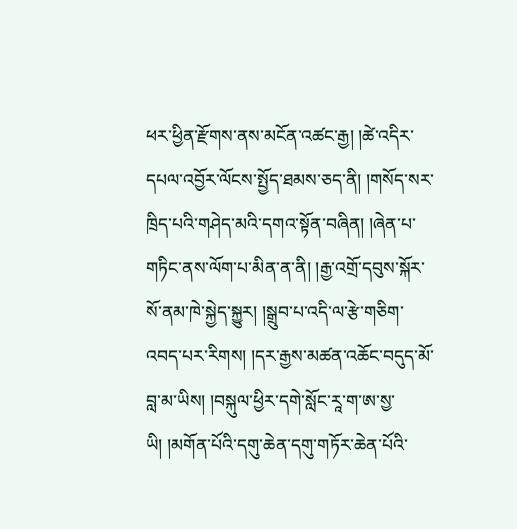ཕར་ཕྱིན་རྫོགས་ནས་མངོན་འཚང་རྒྱ། །ཚེ་འདིར་དཔལ་འབྱོར་ལོངས་སྤྱོད་ཐམས་ཅད་ནི། །གསོད་སར་ཁྲིད་པའི་གཤེད་མའི་དགའ་སྟོན་བཞིན། །ཞེན་པ་གཏིང་ནས་ལོག་པ་མིན་ན་ནི། །རྒྱ་འགྲོ་དབུས་སྐོར་སོ་ནམ་ཁེ་སྐྱེད་སྐྱུར། །སྒྲུབ་པ་འདི་ལ་རྩེ་གཅིག་འབད་པར་རིགས། །དར་རྒྱས་མཚན་འཆོང་བདུད་མོ་བླ་མ་ཡིས། །བསྐུལ་ཕྱིར་དགེ་སློང་རཱ་ག་ཨ་སྱ་ཡི། །མགོན་པོའི་དགུ་ཆེན་དགུ་གཏོར་ཆེན་པོའི་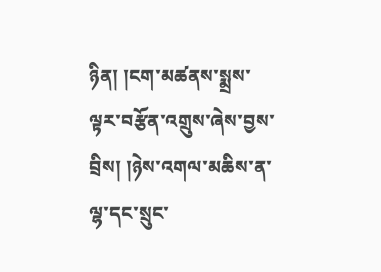ཉིན། །ངག་མཚནས་སྨྲས་ལྟར་བརྩོན་འགྲུས་ཞེས་བྱས་བྲིས། །ཉེས་འགལ་མཆིས་ན་ལྷ་དང་སྲུང་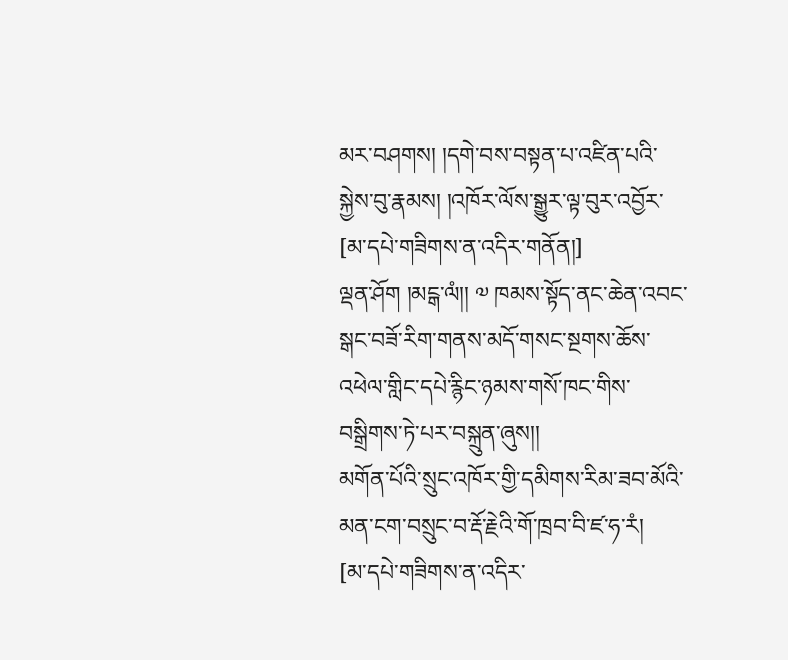མར་བཤགས། །དགེ་བས་བསྟན་པ་འཛིན་པའི་སྐྱེས་བུ་རྣམས། །འཁོར་ལོས་སྒྱུར་ལྟ་བུར་འབྱོར་
[མ་དཔེ་གཟིགས་ན་འདིར་གནོན།]
ལྡན་ཤོག །མངྒ་ལཾ།། ༧ ཁམས་སྟོད་ནང་ཆེན་འབང་སྒང་བཟོ་རིག་གནས་མདོ་གསང་སྔགས་ཆོས་འཕེལ་གླིང་དཔེ་རྙིང་ཉམས་གསོ་ཁང་གིས་བསྒྲིགས་ཏེ་པར་བསྐྲུན་ཞུས།།
མགོན་པོའི་སྲུང་འཁོར་གྱི་དམིགས་རིམ་ཟབ་མོའི་མན་ངག་བསྲུང་བ་རྡོ་རྗེའི་གོ་ཁྲབ་བི་ཛ་ཧ་རཾ།
[མ་དཔེ་གཟིགས་ན་འདིར་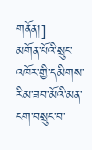གནོན།]
མགོན་པོའི་སྲུང་འཁོར་གྱི་དམིགས་རིམ་ཟབ་མོའི་མན་ངག་བསྲུང་བ་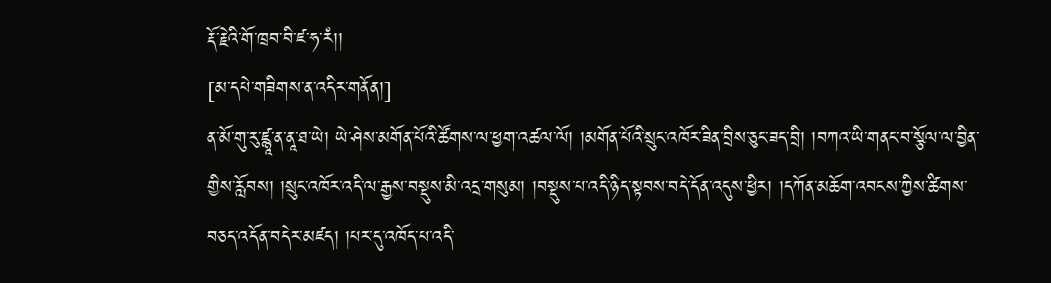རྡོ་རྗེའི་གོ་ཁྲབ་བི་ཛ་ཧ་རཾ།།
[མ་དཔེ་གཟིགས་ན་འདིར་གནོན།]
ན་མོ་གུ་རུ་ཛྙཱ་ན་ནཱ་ཐ་ཡེ། ཡེ་ཤེས་མགོན་པོའི་ཚོགས་ལ་ཕྱག་འཚལ་ལོ། །མགོན་པོའི་སྲུང་འཁོར་ཟིན་བྲིས་ཅུང་ཟད་བྲི། །བཀའ་ཡི་གནང་བ་སྩོལ་ལ་བྱིན་གྱིས་རློབས། །སྲུང་འཁོར་འདི་ལ་རྒྱས་བསྡུས་མི་འདྲ་གསུམ། །བསྡུས་པ་འདི་ཉིད་སྟབས་བདེ་དོན་འདུས་ཕྱིར། །དཀོན་མཆོག་འབངས་ཀྱིས་ཚིགས་བཅད་འདོན་བདེར་མཛད། །པར་དུ་འཁོད་པ་འདི་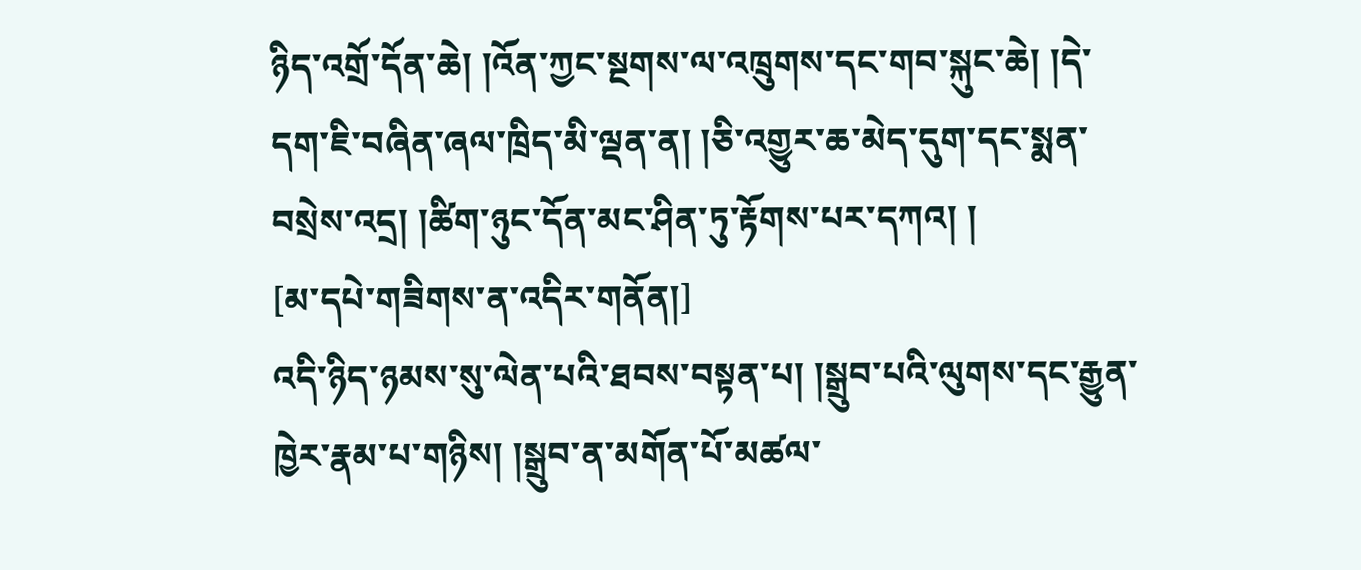ཉིད་འགྲོ་དོན་ཆེ། །འོན་ཀྱང་སྔགས་ལ་འཁྲུགས་དང་གབ་སྐུང་ཆེ། །དེ་དག་ཇི་བཞིན་ཞལ་ཁྲིད་མི་ལྡན་ན། །ཅི་འགྱུར་ཆ་མེད་དུག་དང་སྨན་བསྲེས་འདྲ། །ཚིག་ཉུང་དོན་མང་ཤིན་ཏུ་རྟོགས་པར་དཀའ། །
[མ་དཔེ་གཟིགས་ན་འདིར་གནོན།]
འདི་ཉིད་ཉམས་སུ་ལེན་པའི་ཐབས་བསྟན་པ། །སྒྲུབ་པའི་ལུགས་དང་རྒྱུན་ཁྱེར་རྣམ་པ་གཉིས། །སྒྲུབ་ན་མགོན་པོ་མཚལ་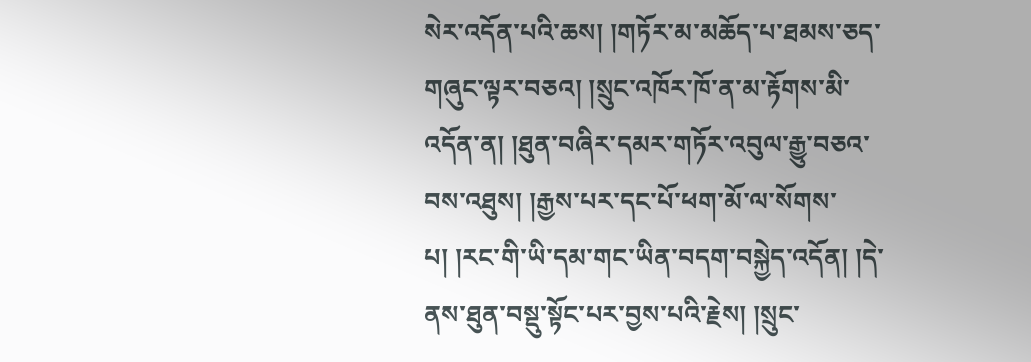སེར་འདོན་པའི་ཆས། །གཏོར་མ་མཆོད་པ་ཐམས་ཅད་གཞུང་ལྟར་བཅའ། །སྲུང་འཁོར་ཁོ་ན་མ་རྟོགས་མི་འདོན་ན། །ཐུན་བཞིར་དམར་གཏོར་འབུལ་རྒྱུ་བཅའ་བས་འཐུས། །རྒྱས་པར་དང་པོ་ཕག་མོ་ལ་སོགས་པ། །རང་གི་ཡི་དམ་གང་ཡིན་བདག་བསྐྱེད་འདོན། །དེ་ནས་ཐུན་བསྡུ་སྟོང་པར་བྱས་པའི་རྗེས། །སྲུང་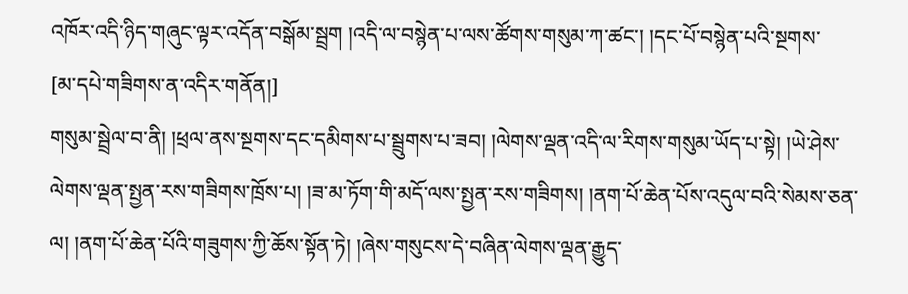འཁོར་འདི་ཉིད་གཞུང་ལྟར་འདོན་བསྒོམ་སྦྲག །འདི་ལ་བསྙེན་པ་ལས་ཚོགས་གསུམ་ཀ་ཚང་། །དང་པོ་བསྙེན་པའི་སྔགས་
[མ་དཔེ་གཟིགས་ན་འདིར་གནོན།]
གསུམ་སྦྲེལ་བ་ནི། །ཕྲལ་ནས་སྔགས་དང་དམིགས་པ་སྦྲུགས་པ་ཟབ། །ལེགས་ལྡན་འདི་ལ་རིགས་གསུམ་ཡོད་པ་སྟེ། །ཡེ་ཤེས་ལེགས་ལྡན་སྤྱན་རས་གཟིགས་ཁྲོས་པ། །ཟ་མ་ཏོག་གི་མདོ་ལས་སྤྱན་རས་གཟིགས། །ནག་པོ་ཆེན་པོས་འདུལ་བའི་སེམས་ཅན་ལ། །ནག་པོ་ཆེན་པོའི་གཟུགས་ཀྱི་ཆོས་སྟོན་ཏེ། །ཞེས་གསུངས་དེ་བཞིན་ལེགས་ལྡན་རྒྱུད་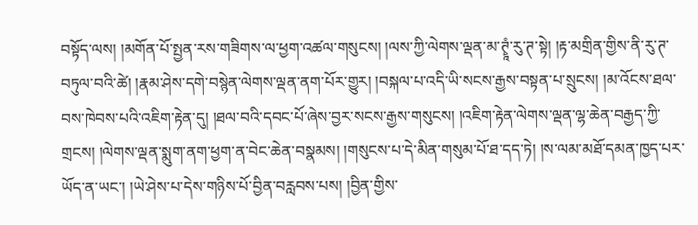བསྟོད་ལས། །མགོན་པོ་སྤྱན་རས་གཟིགས་ལ་ཕྱག་འཚལ་གསུངས། །ལས་ཀྱི་ལེགས་ལྡན་མ་ཊྭཱཾ་རུ་ཊ་སྟེ། །རྟ་མགྲིན་གྱིས་ནི་རུ་ཊ་བཏུལ་བའི་ཚེ། །རྣམ་ཤེས་དགེ་བསྙེན་ལེགས་ལྡན་ནག་པོར་གྱུར། །བསྐལ་པ་འདི་ཡི་སངས་རྒྱས་བསྟན་པ་སྲུངས། །མ་འོངས་ཐལ་བས་ཁེབས་པའི་འཇིག་རྟེན་དུ། །ཐལ་བའི་དབང་པོ་ཞེས་བྱར་སངས་རྒྱས་གསུངས། །འཇིག་རྟེན་ལེགས་ལྡན་ལྷ་ཆེན་བརྒྱད་ཀྱི་གྲངས། །ལེགས་ལྡན་སྨུག་ནག་ཕྱག་ན་བེང་ཆེན་བསྣམས། །གསུངས་པ་དེ་མིན་གསུམ་པོ་ཐ་དད་ཏེ། །ས་ལམ་མཐོ་དམན་ཁྱད་པར་ཡོད་ན་ཡང་། །ཡེ་ཤེས་པ་དེས་གཉིས་པོ་བྱིན་བརླབས་པས། །བྱིན་གྱིས་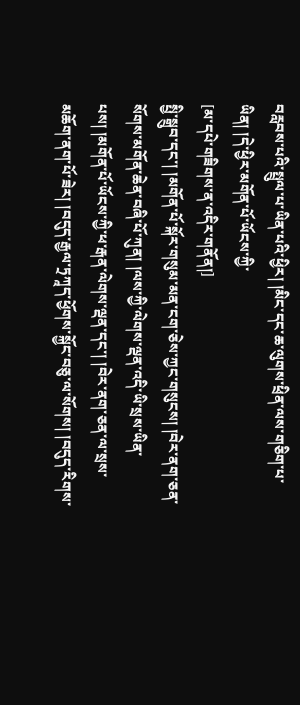བརླབས་པའི་སྤྲུལ་པ་ཡིན་པའི་ཕྱིར། །མིང་དང་ཆ་ལུགས་ཕྲིན་ལས་གཅིག་པ་ཡིན། །དེ་ཕྱིར་མགོན་པོ་ཡོངས་ཀྱི་
[མ་དཔེ་གཟིགས་ན་འདིར་གནོན།]
སྤྱི་སྒྲུབ་དང་། །མགོན་པོ་སྐོར་གསུམ་མན་ངག་ཅེས་ཀྱང་གསུངས། །བེར་ནག་ཅན་སོགས་མགོན་ཆེན་བཞི་པོ་ཀུན། །ལས་ཀྱི་ལེགས་ལྡན་འདི་ཡི་སྲས་ཡིན་པས། །མགོན་པོ་ཡོངས་ཀྱི་ཕ་རྒན་ལེགས་ལྡན་དང་། །བེར་ནག་ཅན་ལ་སྲས་མཆོག་ནག་པོ་ཟེར། །བདུད་རྒྱལ་ཏྲཀཱད་ཕྱོགས་སྐྱོང་བཅུ་ལ་སོགས། །བདུད་རིགས་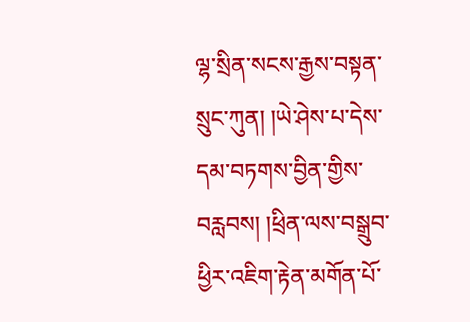ལྷ་སྲིན་སངས་རྒྱས་བསྟན་སྲུང་ཀུན། །ཡེ་ཤེས་པ་དེས་དམ་བཏགས་བྱིན་གྱིས་བརླབས། །ཕྲིན་ལས་བསྒྲུབ་ཕྱིར་འཇིག་རྟེན་མགོན་པོ་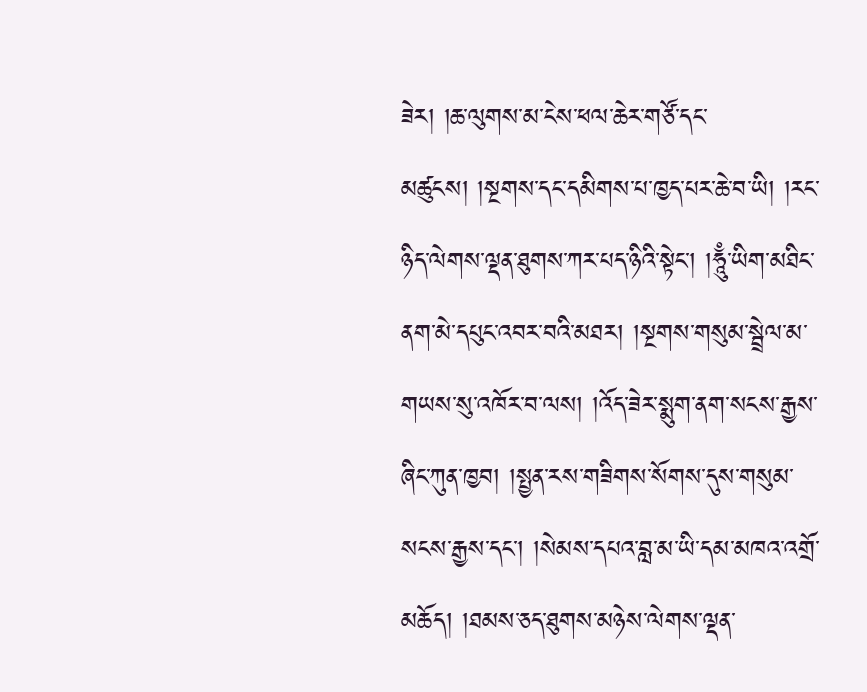ཟེར། །ཆ་ལུགས་མ་ངེས་ཕལ་ཆེར་གཙོ་དང་མཚུངས། །སྔགས་དང་དམིགས་པ་ཁྱད་པར་ཆེ་བ་ཡི། །རང་ཉིད་ལེགས་ལྡན་ཐུགས་ཀར་པད་ཉིའི་སྟེང་། །ཧཱུྃ་ཡིག་མཐིང་ནག་མེ་དཔུང་འབར་བའི་མཐར། །སྔགས་གསུམ་སྦྲེལ་མ་གཡས་སུ་འཁོར་བ་ལས། །འོད་ཟེར་སྨུག་ནག་སངས་རྒྱས་ཞིང་ཀུན་ཁྱབ། །སྤྱན་རས་གཟིགས་སོགས་དུས་གསུམ་སངས་རྒྱས་དང་། །སེམས་དཔའ་བླ་མ་ཡི་དམ་མཁའ་འགྲོ་མཆོད། །ཐམས་ཅད་ཐུགས་མཉེས་ལེགས་ལྡན་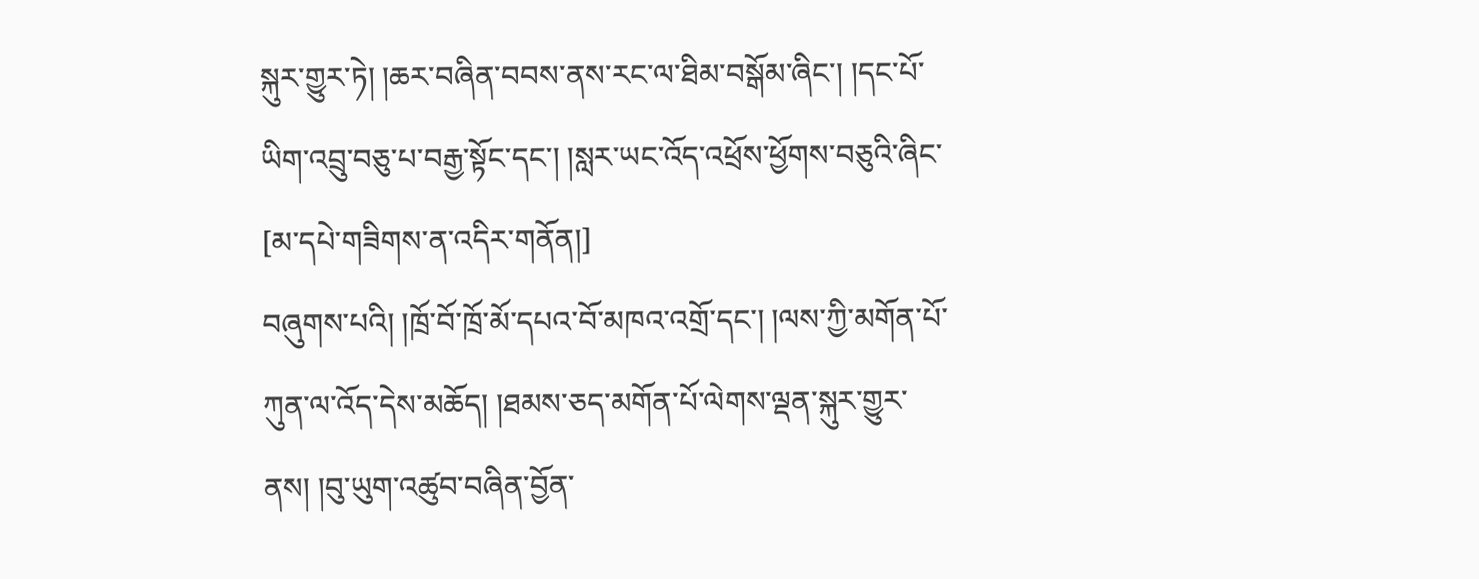སྐུར་གྱུར་ཏེ། །ཆར་བཞིན་བབས་ནས་རང་ལ་ཐིམ་བསྒོམ་ཞིང་། །དང་པོ་ཡིག་འབྲུ་བཅུ་པ་བརྒྱ་སྟོང་དང་། །སླར་ཡང་འོད་འཕྲོས་ཕྱོགས་བཅུའི་ཞིང་
[མ་དཔེ་གཟིགས་ན་འདིར་གནོན།]
བཞུགས་པའི། །ཁྲོ་བོ་ཁྲོ་མོ་དཔའ་བོ་མཁའ་འགྲོ་དང་། །ལས་ཀྱི་མགོན་པོ་ཀུན་ལ་འོད་དེས་མཆོད། །ཐམས་ཅད་མགོན་པོ་ལེགས་ལྡན་སྐུར་གྱུར་ནས། །བུ་ཡུག་འཚུབ་བཞིན་བྱོན་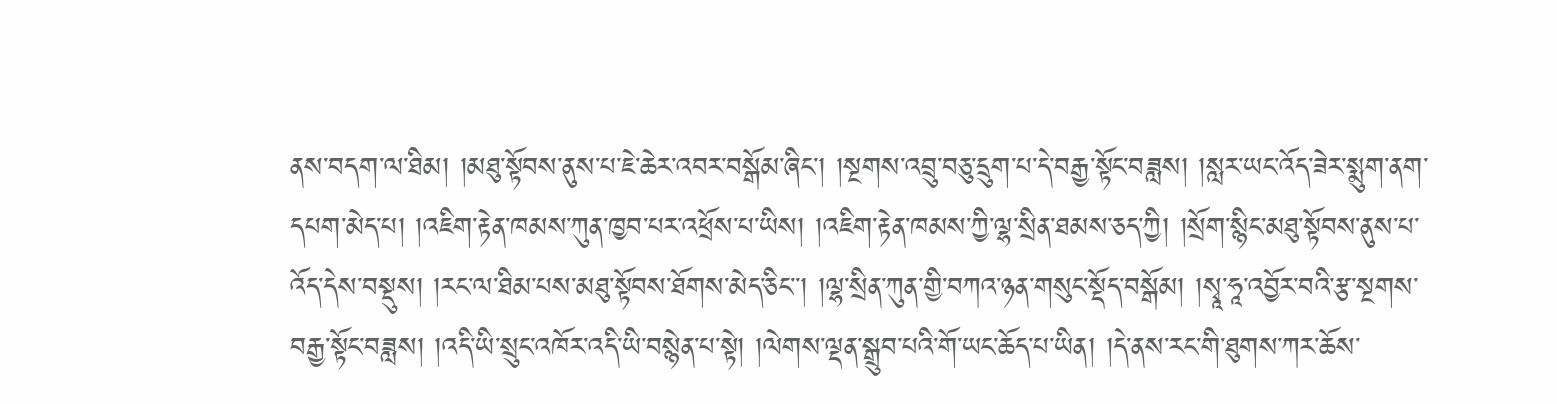ནས་བདག་ལ་ཐིམ། །མཐུ་སྟོབས་ནུས་པ་ཇེ་ཆེར་འབར་བསྒོམ་ཞིང་། །སྔགས་འབྲུ་བཅུ་དྲུག་པ་དེ་བརྒྱ་སྟོང་བཟླས། །སླར་ཡང་འོད་ཟེར་སྨུག་ནག་དཔག་མེད་པ། །འཇིག་རྟེན་ཁམས་ཀུན་ཁྱབ་པར་འཕྲོས་པ་ཡིས། །འཇིག་རྟེན་ཁམས་ཀྱི་ལྷ་སྲིན་ཐམས་ཅད་ཀྱི། །སྲོག་སྙིང་མཐུ་སྟོབས་ནུས་པ་འོད་དེས་བསྡུས། །རང་ལ་ཐིམ་པས་མཐུ་སྟོབས་ཐོགས་མེད་ཅིང་་། །ལྷ་སྲིན་ཀུན་གྱི་བཀའ་ཉན་གསུང་སྡོད་བསྒོམ། །སྭཱ་ཧཱ་འབྱོར་བའི་རྩ་སྔགས་བརྒྱ་སྟོང་བཟླས། །འདི་ཡི་སྲུང་འཁོར་འདི་ཡི་བསྙེན་པ་སྟེ། །ལེགས་ལྡན་སྒྲུབ་པའི་གོ་ཡང་ཆོད་པ་ཡིན། །དེ་ནས་རང་གི་ཐུགས་ཀར་ཆོས་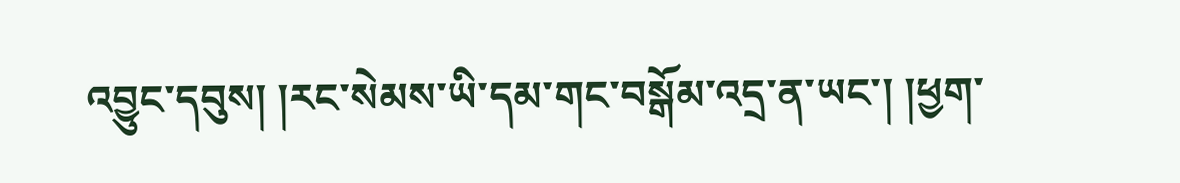འབྱུང་དབུས། །རང་སེམས་ཡི་དམ་གང་བསྒོམ་འདྲ་ན་ཡང་། །ཕྱག་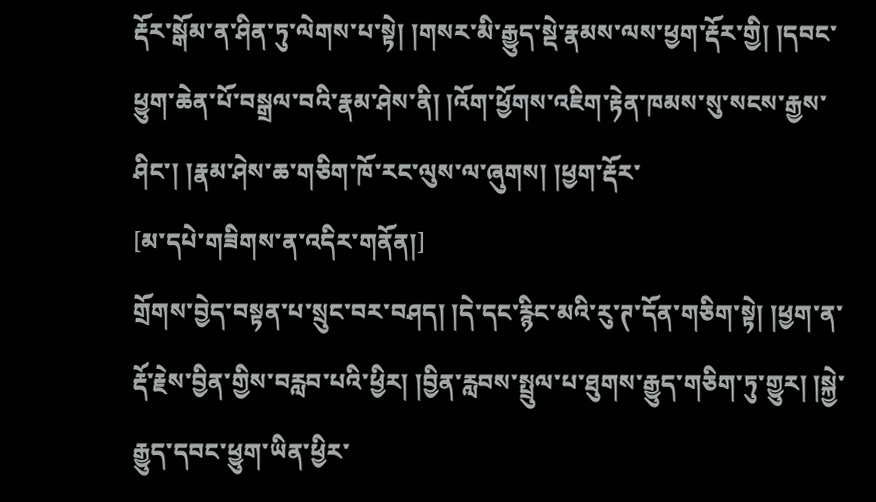རྡོར་སྒོམ་ན་ཤིན་ཏུ་ལེགས་པ་སྟེ། །གསར་མི་རྒྱུད་སྡེ་རྣམས་ལས་ཕྱག་རྡོར་གྱི། །དབང་ཕྱུག་ཆེན་པོ་བསྒྲལ་བའི་རྣམ་ཤེས་ནི། །འོག་ཕྱོགས་འཇིག་རྟེན་ཁམས་སུ་སངས་རྒྱས་ཤིང་། །རྣམ་ཤེས་ཆ་གཅིག་ཁོ་རང་ལུས་ལ་ཞུགས། །ཕྱག་རྡོར་
[མ་དཔེ་གཟིགས་ན་འདིར་གནོན།]
གྲོགས་བྱེད་བསྟན་པ་སྲུང་བར་བཤད། །དེ་དང་རྙིང་མའི་རུ་ཊ་དོན་གཅིག་སྟེ། །ཕྱག་ན་རྡོ་རྗེས་བྱིན་གྱིས་བརླབ་པའི་ཕྱིར། །བྱིན་རླབས་སྤྲུལ་པ་ཐུགས་རྒྱུད་གཅིག་ཏུ་གྱུར། །སྐྱེ་རྒྱུད་དབང་ཕྱུག་ཡིན་ཕྱིར་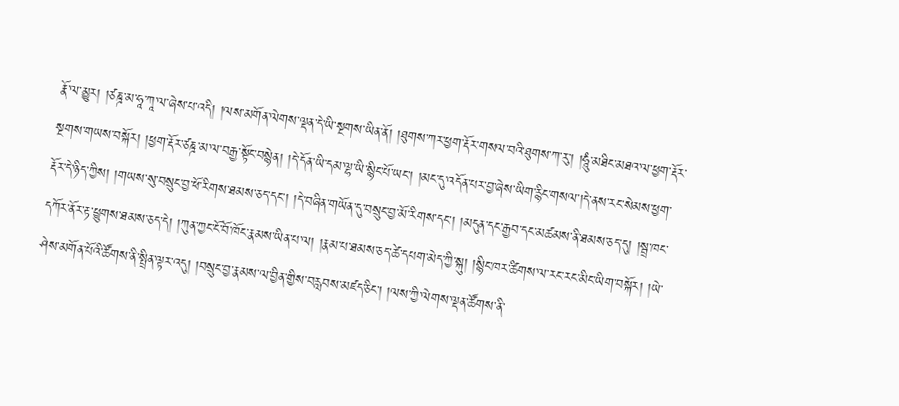རྣོ་ལ་མྱུར། །ཙཎྜ་མ་ཧཱ་ཀཱ་ལ་ཞེས་པ་འདི། །ལས་མགོན་ལེགས་ལྡན་དེ་ཡི་སྔགས་ཡིན་ནོ། །ཐུགས་ཀར་ཕྱག་རྡོར་གསལ་བའི་ཐུགས་ཀ་རུ་། །ཧཱུཾ་མཐིང་མཐའ་ལ་ཕྱག་རྡོར་སྔགས་གཡས་བསྐོར། །ཕྱག་རྡོར་ཙཎྜ་མ་ལ་བརྒྱ་སྟོང་བསྙེན། །དེ་དོན་ཡི་དམ་ལྷ་ཡི་སྙིང་པོ་ཡང་། །མང་དུ་འདོན་པར་བྱ་ཞེས་ཡིག་རྙིང་གསལ་།དེ་ནས་རང་སེམས་ཕྱག་རྡོར་དེ་ཉིད་ཀྱིས། །གཡས་སུ་བསྲུང་བྱ་ཕོ་རིགས་ཐམས་ཅད་དང་། །དེ་བཞིན་གཡོན་དུ་བསྲུང་བྱ་མོ་རིགས་དང་། །མདུན་དང་རྒྱབ་དང་མཚམས་ནི་ཐམས་ཅད་དུ། །སྦྲ་ཁང་དཀོར་ནོར་རྟ་ཕྱུགས་ཐམས་ཅད་དེ། །ཀུན་ཀྱང་ངོ་བོ་ཁོང་རྣམས་ཡིན་པ་ལ། །རྣམ་པ་ཐམས་ཅད་ཚེ་དཔག་མེད་ཀྱི་སྐུ། །སྙིང་ཁར་ཚིགས་ལ་རང་རང་མིང་ཡིག་བསྐོར། །ཡེ་ཤེས་མགོན་པོའི་ཚོགས་ནི་སྤྲིན་ལྟར་འདུ། །བསྲུང་བྱ་རྣམས་ལ་བྱིན་གྱིས་བརླབས་མཛད་ཅིང་། །ལས་ཀྱི་ལེགས་ལྡན་ཚོགས་ནི་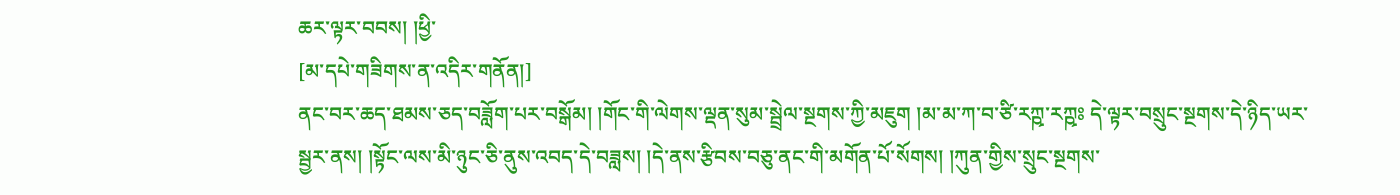ཆར་ལྟར་བབས། །ཕྱི་
[མ་དཔེ་གཟིགས་ན་འདིར་གནོན།]
ནང་བར་ཆད་ཐམས་ཅད་བཟློག་པར་བསྒོམ། །གོང་གི་ལེགས་ལྡན་སུམ་སྦྲེལ་སྔགས་ཀྱི་མཇུག །མ་མ་ཀ་བ་ཙི་རཀྵ་རཀྵཿ དེ་ལྟར་བསྲུང་སྔགས་དེ་ཉིད་ཡར་སྦྱར་ནས། །སྟོང་ལས་མི་ཉུང་ཅི་ནུས་འབད་དེ་བཟླས། །དེ་ནས་རྩིབས་བཅུ་ནང་གི་མགོན་པོ་སོགས། །ཀུན་གྱིས་སྲུང་སྔགས་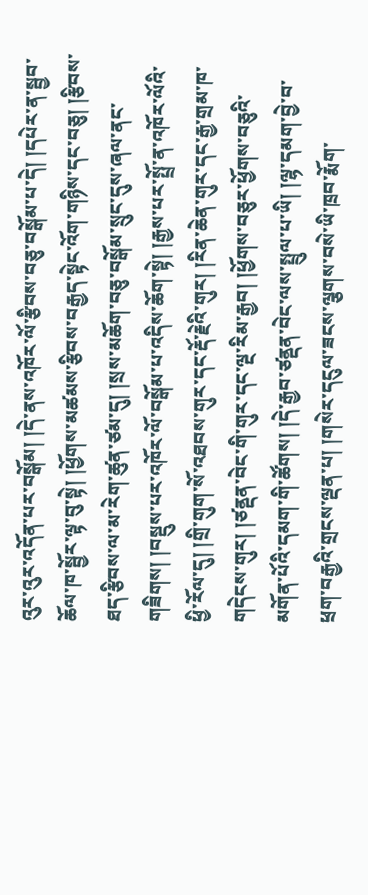འུར་འུར་འདོན་པར་བསྒོམ། །དེ་ནས་འཁོར་ལོ་རྩིབས་བཅུ་བསྒོམ་པ་དེ། །དཔེར་ན་སྦྱབ་ཆོལ་ཁ་སྦྱོར་ལྟ་བུ་སྟེ། །ཕྱོགས་མཚམས་རྩིབས་བརྒྱད་སྟེང་འོག་གཉིས་དང་བཅུ། །རྩིབས་ཐད་རྩིབས་ལ་མ་རེག་ཚུན་ཙམ་དུ། །སྲས་མཆོག་བཅུ་བསྒོམ་སྲུང་དུས་ཞལ་ནང་གཟིགས། །བསྡུས་པར་འཁོར་ལོ་བསྒོམ་པ་འདིས་ཆོག་སྟེ། །རྒྱས་པར་སྤྲོ་ན་འཁོར་ལོའི་ཕྱི་རོལ་དུ། །གྲི་གུག་སོ་འཐབས་གུར་དང་རྡོ་རྗེའི་གུར། །རིན་ཆེན་གུར་དང་རྒྱ་གྲམ་ཁ་གདེངས་གུར། །ཙནྡན་བེང་གི་གུར་དང་ལྔ་རིམ་རྒྱབ། །ཕྱོགས་བཅུར་ཕྱོགས་བཅུའི་མགོན་པོའི་དམག་གི་ཚོགས། །དེ་རྒྱབ་ཙནྡན་བེང་ལས་སྤྲུལ་པ་ཡི། །ལྷ་དམག་བྱེ་བ་ཕྲག་བརྒྱའི་གྲངས་ལྡན་པ། །གསེར་དངུལ་ཟངས་ལྕགས་བསེ་ཡི་ཁྲབ་རྨོག་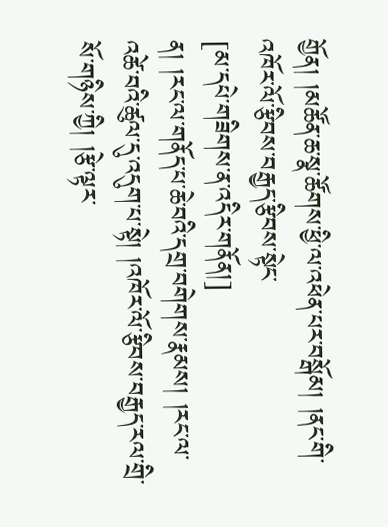གྱོན། །མཚོན་ཆ་སྣ་ཚོགས་ཕྱི་ལ་འཕེན་པར་བསྒོམ། །ནང་གི་འཁོར་ལོ་རྩིབས་བརྒྱད་རྩིབས་སྟེང་
[མ་དཔེ་གཟིགས་ན་འདིར་གནོན།]
ན། །རང་ལ་གནོད་པ་ཆེ་བའི་དགྲ་བགེགས་རྣམས། །རང་ལ་འཚེ་བའི་ཚུལ་དུ་འདུག་པ་སྟེ། །འཁོར་ལོ་རྩིབས་བརྒྱད་རལ་གྲི་སོ་གཉིས་ཀྱི། །རྩེ་ལྟར་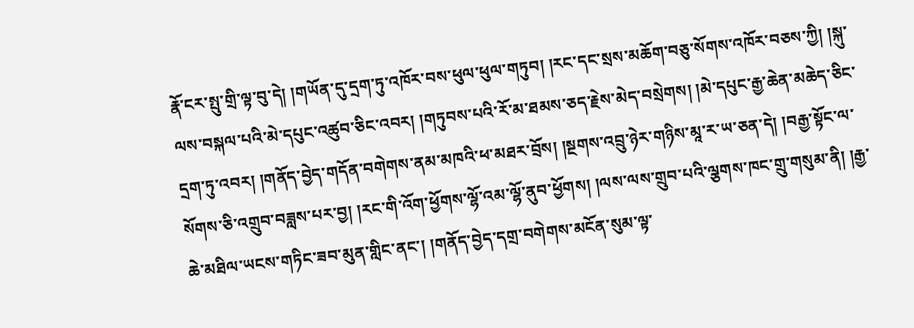རྣོ་ངར་སྤུ་གྲི་ལྟ་བུ་དེ། །གཡོན་དུ་དྲག་ཏུ་འཁོར་བས་ཕུལ་ཕུལ་གཏུབ། །རང་དང་སྲས་མཆོག་བཅུ་སོགས་འཁོར་བཅས་ཀྱི། །སྐུ་ལས་བསྐལ་པའི་མེ་དཔུང་འཚུབ་ཅིང་འབར། །གཏུབས་པའི་རོ་མ་ཐམས་ཅད་རྗེས་མེད་བསྲེགས། །མེ་དཔུང་རྒྱ་ཆེན་མཆེད་ཅིང་དྲག་ཏུ་འབར། །གནོད་བྱེད་གདོན་བགེགས་ནམ་མཁའི་ཕ་མཐར་བྲོས། །སྔགས་འབྲུ་ཉེར་གཉིས་མཱ་ར་ཡ་ཅན་དེ། །བརྒྱ་སྟོང་ལ་སོགས་ཅི་འགྲུབ་བཟླས་པར་བྱ། །རང་གི་འོག་ཕྱོགས་ལྷོ་འམ་ལྷོ་ནུབ་ཕྱོགས། །ལས་ལས་གྲུབ་པའི་ལྕགས་ཁང་གྲུ་གསུམ་ནི། །རྒྱ་ཆེ་མཐིལ་ཡངས་གཏིང་ཟབ་མུན་གླིང་ནང་། །གནོད་བྱེད་དགྲ་བགེགས་མངོན་སུམ་ལྟ་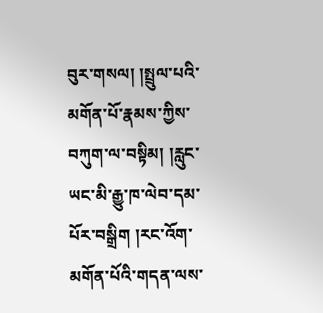བུར་གསལ། །སྤྲུལ་པའི་མགོན་པོ་རྣམས་ཀྱིས་བཀུག་ལ་བསྟིམ། །རླུང་ཡང་མི་རྒྱུ་ཁ་ལེབ་དམ་པོར་བསྒྲིག །རང་འོག་མགོན་པོའི་གདན་ལས་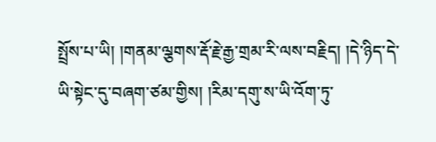སྤྲོས་པ་ཡི། །གནམ་ལྕགས་རྡོ་རྗེ་རྒྱ་གྲམ་རི་ལས་བརྗིད། །དེ་ཉིད་དེ་ཡི་སྟེང་དུ་བཞག་ཙམ་གྱིས། །རིམ་དགུ་ས་ཡི་འོག་ཏུ་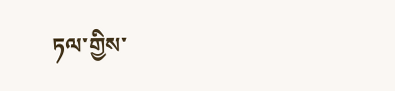ཏལ་གྱིས་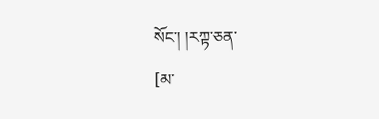སོང་། །རཀྟ་ཅན་
[མ་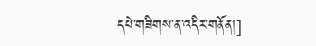དཔེ་གཟིགས་ན་འདིར་གནོན།]